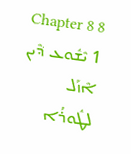8 Chapter 8 1 ܝܶܫܽܘܥ ܕ݁ܶܝܢ ܐܶܙܰܠ ܠܛܽܘܪܳܐ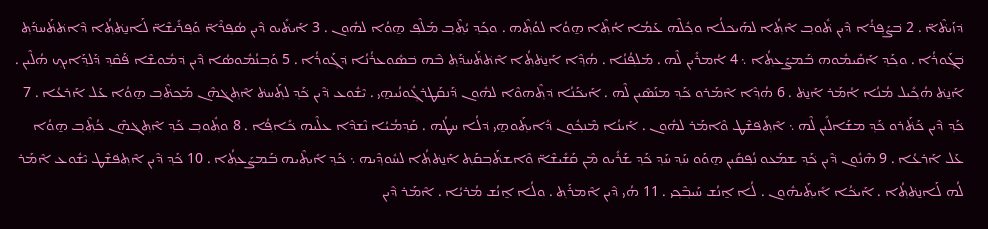ܕ݁ܙܰܝܬ݁ܶܐ̈ . 2 ܒ݁ܨܰܦ݂ܪܳܐ ܕ݁ܶܝܢ ܬ݁ܽܘܒ݂ ܐܶܬ݂ܳܐ ܠܗܰܝܟ݁ܠܳܐ ܘܟ݂ܽܠܶܗ ܥܰܡܳܐ ܐܳܬ݂ܶܐ ܗ̱ܘܳܐ ܠܘܳܬ݂ܶܗ . ܘܟ݂ܰܕ݂ ܝܳܬ݂ܶܒ݂ ܡܰܠܶܦ݂ ܗ̱ܘܳܐ ܠܗܽܘܢ . 3 ܐܰܝܬ݁ܺܝܘ ܕ݁ܶܝܢ ܣܳܦ݂ܪܶܐ̈ ܘܰܦ݂ܪܺܝܫܶܐ̈ ܠܰܐܢ̱ܬ݁ܬ݂ܳܐ ܕ݁ܶܐܬ݁ܬ݁ܰܚܕ݁ܰܬ݂ ܒ݁ܓ݂ܰܘܪܳܐ . ܘܟ݂ܰܕ݂ ܐܰܩܺܝܡܽܘܗ ܒ݁ܰܡܨܰܥܬ݂ܳܐ ܆ 4 ܐܳܡܪܺܝܢ ܠܶܗ . ܡܰܠܦ݂ܳܢܳܐ . ܗܳܕ݂ܶܐ ܐܰܢ̱ܬ݁ܬ݂ܳܐ ܐܶܬ݁ܬ݁ܰܚܕ݁ܰܬ݂ ܒ݁ܶܗ ܒ݁ܣܽܘܥܪܳܢܳܐ ܕ݁ܓ݂ܰܘܪܳܐ . 5 ܘܰܒ݂ܢܳܡܽܘܣܳܐ ܕ݁ܶܝܢ ܕ݁ܡܽܘܫܶܐ ܦ݁ܰܩܶܕ݂ ܕ݁ܰܠܕ݂ܰܐܝܟ݂ ܗܳܠܶܝܢ . ܐܰܢ̱ܬ݁ ܗܳܟ݂ܺܝܠ ܡܳܢܳܐ ܐܳܡܰܪ ܐܰܢ̱ܬ݁ . 6 ܗܳܕ݂ܶܐ ܐܶܡܰܪܘ ܟ݁ܰܕ݂ ܡܢܰܣܶܝܢ ܠܶܗ . ܐܰܝܟ݁ܰܢܳܐ ܕ݁ܬ݂ܶܗܘܶܐ ܠܗܽܘܢ ܕ݁ܰܢܩܰܛܪܓ݂ܽܘܢܳܝܗ̱ܝ . ܝܶܫܽܘܥ ܕ݁ܶܝܢ ܟ݁ܰܕ݂ ܠܬ݂ܰܚܬ݁ ܐܶܬ݂ܓ݁ܗܶܢ ܡܰܟ݂ܬ݁ܶܒ݂ ܗ̱ܘܳܐ ܥܰܠ ܐܰܪܥܳܐ . 7 ܟ݁ܰܕ݂ ܕ݁ܶܝܢ ܟ݁ܰܬ݁ܰܪܘ ܟ݁ܰܕ݂ ܡܫܰܐܠܺܝܢ ܠܶܗ ܆ ܐܶܬ݂ܦ݁ܫܶܛ ܘܶܐܡܰܪ ܠܗܽܘܢ . ܐܰܝܢܳܐ ܡܶܢܟ݂ܽܘܢ ܕ݁ܺܐܝܬ݂ܰܘܗ̱ܝ ܕ݁ܠܳܐ ܚܛܳܗ . ܩܰܕ݂ܡܳܝܳܐ ܢܶܫܕ݁ܶܐ ܥܠܶܝܗ ܟ݁ܺܐܦ݂ܳܐ . 8 ܘܬ݂ܽܘܒ݂ ܟ݁ܰܕ݂ ܐܶܬ݂ܓ݁ܗܶܢ ܟ݁ܳܬ݂ܶܒ݂ ܗ̱ܘܳܐ ܥܰܠ ܐܰܪܥܳܐ . 9 ܗܶܢܽܘܢ ܕ݁ܶܝܢ ܟ݁ܰܕ݂ ܫܡܰܥܘ ܢܳܦ݂ܩܺܝܢ ܗ̱ܘܰܘ ܚܰܕ݂ ܚܰܕ݂ ܟ݁ܰܕ݂ ܫܰܪܺܝܘ ܡܶܢ ܩܰܫܺܝܫܶܐ̈ ܘܶܐܫܬ݁ܰܒ݂ܩܰܬ݂ ܐܰܢ̱ܬ݁ܬ݂ܳܐ ܠܚܽܘܕ݂ܶܝܗ ܆ ܟ݁ܰܕ݂ ܐܺܝܬ݂ܶܝܗ ܒ݁ܰܡܨܰܥܬ݂ܳܐ . 10 ܟ݁ܰܕ݂ ܕ݁ܶܝܢ ܐܶܬ݂ܦ݁ܫܶܛ ܝܶܫܽܘܥ ܐܶܡܰܪ ܠܳܗ ܠܰܐܢ̱ܬ݁ܬ݂ܳܐ . ܐܰܝܟ݁ܳܐ ܐܺܝܬ݂ܰܝܗܽܘܢ . ܠܳܐ ܐ̱ܢܳܫ ܚܰܝܒ݂ܶܟ݂ܝ . 11 ܗܳܝ ܕ݁ܶܝܢ ܐܶܡܪܰܬ݂ . ܘܠܳܐ ܐ̱ܢܳܫ ܡܳܪܝܳܐ . ܐܶܡܰܪ ܕ݁ܶܝܢ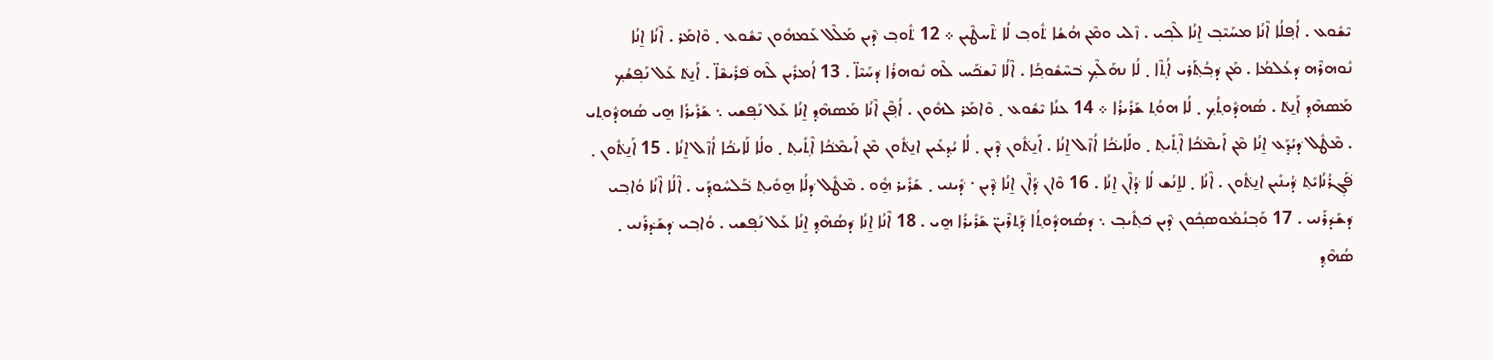ܝܶܫܽܘܥ . ܐܳܦ݂ܠܳܐ ܐܶܢܳܐ ܡܚܰܝܶܒ݂ ܐ̱ܢܳܐ ܠܶܟ݂ܝ . ܙܶܠܝ ܘܡܶܢ ܗܳܫܳܐ ܬ݁ܽܘܒ݂ ܠܳܐ ܬ݁ܶܚܛܶܝܢ ܀ 12 ܬ݁ܽܘܒ݂ ܕ݁ܶܝܢ ܡܰܠܶܠ ܥܰܡܗܽܘܢ ܝܶܫܽܘܥ ܂ ܘܶܐܡܰܪ . ܐܶܢܳܐ ܐ̱ܢܳܐ ܢܽܘܗܪܶܗ ܕ݁ܥܳܠܡܳܐ . ܡܰܢ ܕ݁ܒ݂ܳܬ݂ܰܪܝ ܐܳܬ݂ܶܐ ܂ ܠܳܐ ܢܗܰܠܶܟ݂ ܒ݁ܚܶܫܽܘܟ݂ܳܐ . ܐܶܠܳܐ ܢܶܫܟ݁ܰܚ ܠܶܗ ܢܽܘܗܪܳܐ ܕ݁ܚܰܝܶܐ̈ . 13 ܐܳܡܪܺܝܢ ܠܶܗ ܦ݁ܪܺܝܫܶܐ̈ . ܐܰܢ̱ܬ݁ ܥܰܠ ܢܰܦ݂ܫܳܟ݂ ܡܰܣܗܶܕ݂ ܐܰܢ̱ܬ݁ . ܣܳܗܕ݁ܽܘܬ݂ܳܟ݂ ܂ ܠܳܐ ܗܘܳܬ݂ ܫܰܪܺܝܪܳܐ ܀ 14 ܥܢܳܐ ܝܶܫܽܘܥ ܂ ܘܶܐܡܰܪ ܠܗܽܘܢ . ܐܳܦ݂ܶܢ ܐܶܢܳܐ ܡܰܣܗܶܕ݂ ܐ̱ܢܳܐ ܥܰܠ ܢܰܦ݂ܫܝ ܆ ܫܰܪܺܝܪܳܐ ܗ̱ܝ ܣܳܗܕ݁ܽܘܬ݂ܝ . ܡܶܛܽܠ ܕ݁ܝܳܕ݂ܰܥ ܐ̱ܢܳܐ ܡܶܢ ܐܰܝܡܶܟ݁ܳܐ ܐܶܬ݂ܺܝܬ݂ ܂ ܘܠܰܐܝܟ݁ܳܐ ܐܳܙܶܠ ܐ̱ܢܳܐ . ܐܰܢ̱ܬ݁ܽܘܢ ܕ݁ܶܝܢ ܂ ܠܳܐ ܝܳܕ݂ܥܺܝܢ ܐܢ̱ܬ݁ܽܘܢ ܡܶܢ ܐܰܝܡܶܟ݁ܳܐ ܐܶܬ݂ܺܝܬ݂ ܂ ܘܠܳܐ ܠܰܐܝܟ݁ܳܐ ܐܳܙܶܠ ܐ̱ܢܳܐ . 15 ܐܰܢ̱ܬ݁ܽܘܢ ܂ ܦ݁ܰܓ݂ܪܳܢܳܐܝܺܬ݂ ܕ݁ܳܝܢܺܝܢ ܐܢ̱ܬ݁ܽܘܢ . ܐܶܢܳܐ ܂ ܠܐ̱ܢܳܫ ܠܳܐ ܕ݁ܳܐܶܢ ܐ̱ܢܳܐ . 16 ܘܶܐܢ ܕ݁ܳܐܶܢ ܐ̱ܢܳܐ ܕ݁ܶܝܢ ܁ ܕ݁ܺܝܢܝ ܂ ܫܰܪܺܝܪ ܗ̱ܽܘ . ܡܶܛܽܠ ܕ݁ܠܳܐ ܗ̱ܘܺܝܬ݂ ܒ݁ܰܠܚܽܘܕ݂ܰܝ . ܐܶܠܳܐ ܐܶܢܳܐ ܘܳܐܒ݂ܝ ܕ݁ܫܰܕ݁ܪܰܢܝ . 17 ܘܰܒ݂ܢܳܡܽܘܣܟ݂ܽܘܢ ܕ݁ܶܝܢ ܟ݁ܬ݂ܺܝܒ݂ ܆ ܕ݁ܣܳܗܕ݁ܽܘܬ݂ܳܐ ܕ݁ܰܬ݂ܪܶܝܢ̈ ܫܰܪܺܝܪܳܐ ܗ̱ܝ . 18 ܐܶܢܳܐ ܐ̱ܢܳܐ ܕ݁ܣܳܗܶܕ݂ ܐ̱ܢܳܐ ܥܰܠ ܢܰܦ݂ܫܝ . ܘܳܐܒ݂ܝ ܕ݁ܫܰܕ݁ܪܰܢܝ ܂ ܣܳܗܶܕ݂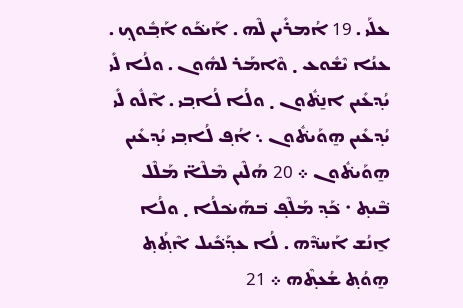ܥܠܰܝ . 19 ܐܳܡܪܺܝܢ ܠܶܗ . ܐܰܝܟ݁ܰܘ ܐܰܒ݂ܽܘܟ݂ . ܥܢܳܐ ܝܶܫܽܘܥ ܂ ܘܶܐܡܰܪ ܠܗܽܘܢ . ܘܠܳܐ ܠܺܝ ܝܳܕ݂ܥܺܝܢ ܐܢ̱ܬ݁ܽܘܢ ܂ ܘܠܳܐ ܠܳܐܒ݂ܝ . ܐܶܠܽܘ ܠܺܝ ܝܳܕ݂ܥܺܝܢ ܗ̱ܘܰܝܬ݁ܽܘܢ ܆ ܐܳܦ݂ ܠܳܐܒ݂ܝ ܝܳܕ݂ܥܺܝܢ ܗ̱ܘܰܝܬ݁ܽܘܢ ܀ 20 ܗܳܠܶܝܢ ܡܶܠܶܐ̈ ܡܰܠܶܠ ܒ݁ܶܝܬ݂ ܁ ܟ݁ܰܕ݂ ܡܰܠܶܦ݂ ܒ݁ܗܰܝܟ݁ܠܳܐ ܂ ܘܠܳܐ ܐ̱ܢܳܫ ܐܰܚܕ݁ܶܗ . ܠܳܐ ܥܕ݂ܰܟ݁ܺܝܠ ܐܶܬ݂ܳܬ݂ ܗ̱ܘܳܬ݂ ܫܳܥܬ݂ܶܗ ܀ 21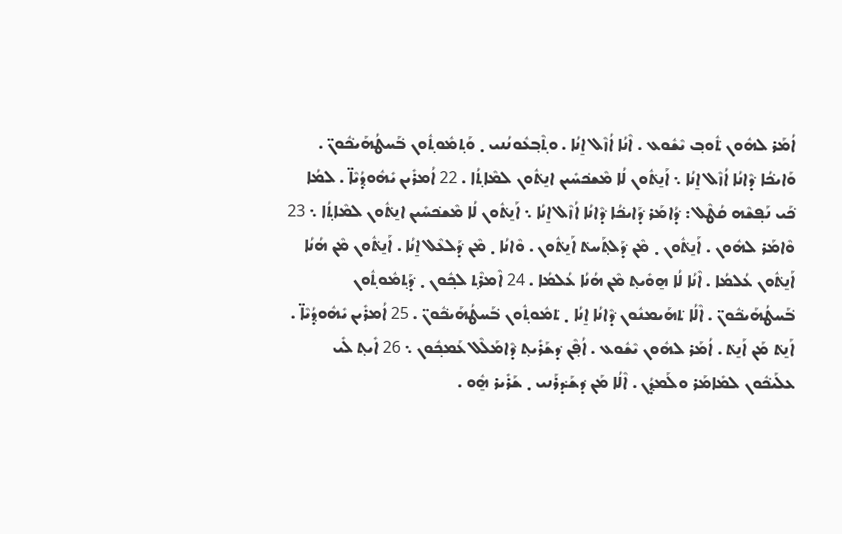ܐܳܡܰܪ ܠܗܽܘܢ ܬ݁ܽܘܒ݂ ܝܶܫܽܘܥ . ܐܶܢܳܐ ܐܳܙܶܠ ܐ̱ܢܳܐ . ܘܬ݂ܶܒ݂ܥܽܘܢܳܢܝ ܂ ܘܰܬ݂ܡܽܘܬ݂ܽܘܢ ܒ݁ܰܚܛܳܗܰܝܟ݁ܽܘܢ̈ . ܘܰܐܝܟ݁ܳܐ ܕ݁ܶܐܢܳܐ ܐܳܙܶܠ ܐ̱ܢܳܐ ܆ ܐܰܢ̱ܬ݁ܽܘܢ ܠܳܐ ܡܶܫܟ݁ܚܺܝܢ ܐܢ̱ܬ݁ܽܘܢ ܠܡܶܐܬ݂ܳܐ . 22 ܐܳܡܪܺܝܢ ܝܺܗܽܘܕ݂ܳܝܶܐ̈ . ܠܡܳܐ ܟ݁ܰܝ ܢܰܦ݂ܫܶܗ ܩܳܛܶܠ : ܕ݁ܳܐܡܰܪ ܕ݁ܰܐܝܟ݁ܳܐ ܕ݁ܶܐܢܳܐ ܐܳܙܶܠ ܐ̱ܢܳܐ ܆ ܐܰܢ̱ܬ݁ܽܘܢ ܠܳܐ ܡܶܫܟ݁ܚܺܝܢ ܐܢ̱ܬ݁ܽܘܢ ܠܡܶܐܬ݂ܳܐ ܆ 23 ܘܶܐܡܰܪ ܠܗܽܘܢ . ܐܰܢ̱ܬ݁ܽܘܢ ܂ ܡܶܢ ܕ݁ܰܠܬ݂ܰܚܬ݁ ܐܰܢ̱ܬ݁ܽܘܢ . ܘܶܐܢܳܐ ܂ ܡܶܢ ܕ݁ܰܠܥܶܠ ܐ̱ܢܳܐ . ܐܰܢ̱ܬ݁ܽܘܢ ܡܶܢ ܗܳܢܳܐ ܐܰܢ̱ܬ݁ܽܘܢ ܥܳܠܡܳܐ . ܐܶܢܳܐ ܠܳܐ ܗ̱ܘܺܝܬ݂ ܡܶܢ ܗܳܢܳܐ ܥܳܠܡܳܐ . 24 ܐܶܡܪܶܬ݂ ܠܟ݂ܽܘܢ ܂ ܕ݁ܰܬ݂ܡܽܘܬ݂ܽܘܢ ܒ݁ܰܚܛܳܗܰܝܟ݁ܽܘܢ̈ . ܐܶܠܳܐ ܬ݁ܗܰܝܡܢܽܘܢ ܕ݁ܶܐܢܳܐ ܐ̱ܢܳܐ ܂ ܬ݁ܡܽܘܬ݂ܽܘܢ ܒ݁ܰܚܛܳܗܰܝܟ݁ܽܘܢ̈ . 25 ܐܳܡܪܺܝܢ ܝܺܗܽܘܕ݂ܳܝܶܐ̈ . ܐܰܢ̱ܬ݁ ܡܰܢ ܐܰܢ̱ܬ݁ . ܐܳܡܰܪ ܠܗܽܘܢ ܝܶܫܽܘܥ . ܐܳܦ݂ܶܢ ܕ݁ܫܰܪܺܝܬ݂ ܕ݁ܶܐܡܰܠܶܠ ܥܰܡܟ݂ܽܘܢ ܆ 26 ܐܺܝܬ݂ ܠܺܝ ܥܠܰܝܟ݁ܽܘܢ ܠܡܺܐܡܰܪ ܘܠܰܡܕ݂ܳܢ . ܐܶܠܳܐ ܡܰܢ ܕ݁ܫܰܕ݁ܪܰܢܝ ܂ ܫܰܪܺܝܪ ܗ̱ܽܘ .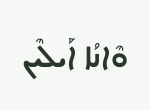ܘܶܐܢܳܐ ܐܰܝܠܶܝܢ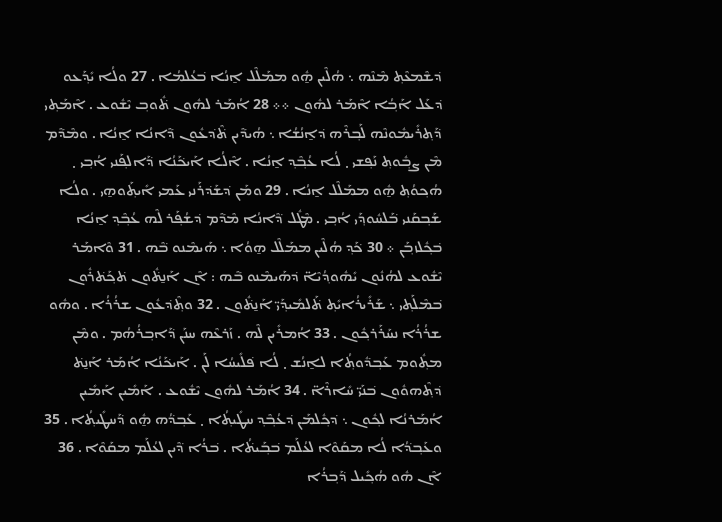ܕ݁ܫܶܡܥܶܬ݂ ܡܶܢܶܗ ܆ ܗܳܠܶܝܢ ܗ̱ܽܘ ܡܡܰܠܶܠ ܐ̱ܢܳܐ ܒ݁ܥܳܠܡܳܐ . 27 ܘܠܳܐ ܝܺܕ݂ܰܥܘ ܕ݁ܥܰܠ ܐܰܒ݂ܳܐ ܐܶܡܰܪ ܠܗܽܘܢ ܀܀ 28 ܐܳܡܰܪ ܠܗܽܘܢ ܬ݁ܽܘܒ݂ ܝܶܫܽܘܥ . ܐܶܡܰܬ݂ܝ ܕ݁ܰܬ݂ܪܺܝܡܽܘܢܶܗ ܠܰܒ݂ܪܶܗ ܕ݁ܐ̱ܢܳܫܳܐ ܆ ܗܳܝܕ݁ܶܝܢ ܬ݁ܶܕ݁ܥܽܘܢ ܕ݁ܶܐܢܳܐ ܐ̱ܢܳܐ . ܘܡܶܕ݁ܶܡ ܡܶܢ ܨܒ݂ܽܘܬ݂ ܢܰܦ݂ܫܝ ܂ ܠܳܐ ܥܳܒ݂ܶܕ݂ ܐ̱ܢܳܐ . ܐܶܠܳܐ ܐܰܝܟ݁ܰܢܳܐ ܕ݁ܰܐܠܦ݂ܰܢܝ ܐܳܒ݂ܝ ܂ ܗܳܟ݂ܘܳܬ݂ ܗ̱ܽܘ ܡܡܰܠܶܠ ܐ̱ܢܳܐ . 29 ܘܡܰܢ ܕ݁ܫܰܕ݁ܪܰܢܝ ܥܰܡܝ ܐܺܝܬ݂ܰܘܗ̱ܝ . ܘܠܳܐ ܫܰܒ݂ܩܰܢܝ ܒ݁ܰܠܚܽܘܕ݂ܰܝ ܐܳܒ݂ܝ . ܡܶܛܽܠ ܕ݁ܶܐܢܳܐ ܡܶܕ݁ܶܡ ܕ݁ܫܳܦ݂ܰܪ ܠܶܗ ܥܳܒ݂ܶܕ݂ ܐ̱ܢܳܐ ܒ݁ܟ݂ܽܠܙܒ݂ܰܢ ܀ 30 ܟ݁ܰܕ݂ ܗܳܠܶܝܢ ܡܡܰܠܶܠ ܗ̱ܘܳܐ ܆ ܗܰܝܡܶܢܘ ܒ݁ܶܗ . 31 ܘܶܐܡܰܪ ܝܶܫܽܘܥ ܠܗܳܢܽܘܢ ܝܺܗܽܘܕ݂ܳܝܶܐ̈ ܕ݁ܗܰܝܡܶܢܘ ܒ݁ܶܗ : ܐܶܢ ܐܰܢ̱ܬ݁ܽܘܢ ܬ݁ܟ݂ܰܬ݁ܪܽܘܢ ܒ݁ܡܶܠܰܬ݂ܝ ܆ ܫܰܪܺܝܪܳܐܝܺܬ݂ ܬ݁ܰܠܡܺܝܕ݂ܰܝ̈ ܐܰܢ̱ܬ݁ܽܘܢ . 32 ܘܬ݂ܶܕ݁ܥܽܘܢ ܫܪܳܪܳܐ . ܘܗܽܘ ܫܪܳܪܳܐ ܢܚܰܪܰܪܟ݂ܽܘܢ . 33 ܐܳܡܪܺܝܢ ܠܶܗ . ܙܰܪܥܶܗ ܚܢܰܢ ܕ݁ܰܐܒ݂ܪܳܗܳܡ . ܘܡܶܢ ܡܬ݂ܽܘܡ ܥܰܒ݂ܕ݁ܽܘܬ݂ܳܐ ܠܐ̱ܢܳܫ ܂ ܠܳܐ ܦ݁ܠܺܝܚܳܐ ܠܰܢ . ܐܰܝܟ݁ܰܢܳܐ ܐܳܡܰܪ ܐܰܢ̱ܬ݁ ܕ݁ܬ݂ܶܗܘܽܘܢ ܒ݁ܢܰܝ̈ ܚܺܐܪܶܐ̈ . 34 ܐܳܡܰܪ ܠܗܽܘܢ ܝܶܫܽܘܥ . ܐܰܡܺܝܢ ܐܰܡܺܝܢ ܐܳܡܰܪܢܳܐ ܠܟ݂ܽܘܢ ܆ ܕ݁ܟ݂ܽܠܡܰܢ ܕ݁ܥܳܒ݂ܶܕ݂ ܚܛܺܝܬ݂ܳܐ ܂ ܥܰܒ݂ܕ݁ܳܗ ܗ̱ܽܘ ܕ݁ܰܚܛܺܝܬ݂ܳܐ . 35 ܘܥܰܒ݂ܕ݁ܳܐ ܠܳܐ ܡܩܰܘܶܐ ܠܥܳܠܰܡ ܒ݁ܒ݂ܰܝܬ݁ܳܐ . ܒ݁ܪܳܐ ܕ݁ܶܝܢ ܠܥܳܠܰܡ ܡܩܰܘܶܐ . 36 ܐܶܢ ܗܽܘ ܗܳܟ݂ܺܝܠ ܕ݁ܰܒ݂ܪܳܐ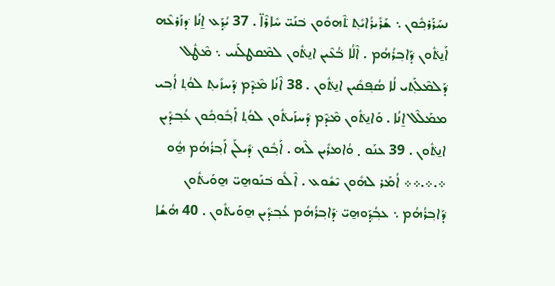ܢܚܰܪܰܪܟ݂ܽܘܢ ܆ ܫܰܪܺܝܪܳܐܝܺܬ݂ ܬ݁ܶܗܘܽܘܢ ܒ݁ܢܰܝ̈ ܚܺܐܪܶܐ̈ . 37 ܝܳܕ݂ܰܥ ܐ̱ܢܳܐ ܕ݁ܙܰܪܥܶܗ ܐܰܢ̱ܬ݁ܽܘܢ ܕ݁ܰܐܒ݂ܪܳܗܳܡ . ܐܶܠܳܐ ܒ݁ܳܥܶܝܢ ܐܢ̱ܬ݁ܽܘܢ ܠܡܶܩܛܠܰܢܝ ܆ ܡܶܛܽܠ ܕ݁ܰܠܡܶܠܰܬ݂ܝ ܠܳܐ ܣܳܦ݂ܩܺܝܢ ܐܢ̱ܬ݁ܽܘܢ . 38 ܐܶܢܳܐ ܡܶܕ݁ܶܡ ܕ݁ܰܚܙܺܝܬ݂ ܠܘܳܬ݂ ܐܳܒ݂ܝ ܡܡܰܠܶܠ ܐ̱ܢܳܐ . ܘܰܐܢ̱ܬ݁ܽܘܢ ܡܶܕ݁ܶܡ ܕ݁ܰܚܙܰܝܬ݁ܽܘܢ ܠܘܳܬ݂ ܐܰܒ݂ܽܘܟ݂ܽܘܢ ܥܳܒ݂ܕ݁ܺܝܢ ܐܢ̱ܬ݁ܽܘܢ . 39 ܥܢܰܘ ܂ ܘܳܐܡܪܺܝܢ ܠܶܗ . ܐܰܒ݂ܽܘܢ ܕ݁ܺܝܠܰܢ ܐܰܒ݂ܪܳܗܳܡ ܗ̱ܽܘ ܀.܀.܀܀ ܐܳܡܰܪ ܠܗܽܘܢ ܝܶܫܽܘܥ . ܐܶܠܽܘ ܒ݁ܢܰܘܗ̱ܝ̈ ܗ̱ܘܰܝܬ݁ܽܘܢ ܕ݁ܰܐܒ݂ܪܳܗܳܡ ܆ ܥܒ݂ܳܕ݂ܰܘܗ̱ܝ̈ ܕ݁ܰܐܒ݂ܪܳܗܳܡ ܥܳܒ݂ܕ݁ܺܝܢ ܗ̱ܘܰܝܬ݁ܽܘܢ . 40 ܗܳܫܳܐ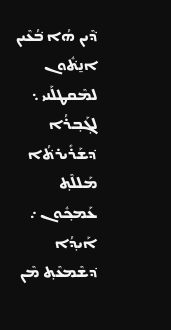ܕ݁ܶܝܢ ܗܳܐ ܒ݁ܳܥܶܝܢ ܐܢ̱ܬ݁ܽܘܢ ܠܡܶܩܛܠܰܢܝ ܆ ܠܓ݂ܰܒ݂ܪܳܐ ܕ݁ܫܰܪܺܝܪܬ݁ܳܐ ܡܰܠܠܶܬ݂ ܥܰܡܟ݂ܽܘܢ ܇ ܐܰܝܕ݂ܳܐ ܕ݁ܫܶܡܥܶܬ݂ ܡܶܢ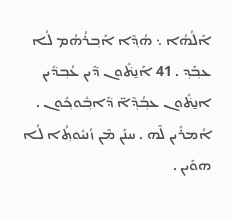ܐܰܠܳܗܳܐ ܆ ܗܳܕ݂ܶܐ ܐܰܒ݂ܪܳܗܳܡ ܠܳܐ ܥܒ݂ܰܕ݂ . 41 ܐܰܢ̱ܬ݁ܽܘܢ ܕ݁ܶܝܢ ܥܳܒ݂ܕ݁ܺܝܢ ܐܢ̱ܬ݁ܽܘܢ ܥܒ݂ܳܕ݂ܶܐ̈ ܕ݁ܰܐܒ݂ܽܘܟ݂ܽܘܢ . ܐܳܡܪܺܝܢ ܠܶܗ . ܚܢܰܢ ܡܶܢ ܙܳܢܝܽܘܬ݂ܳܐ ܠܳܐ ܗܘܰܝܢ .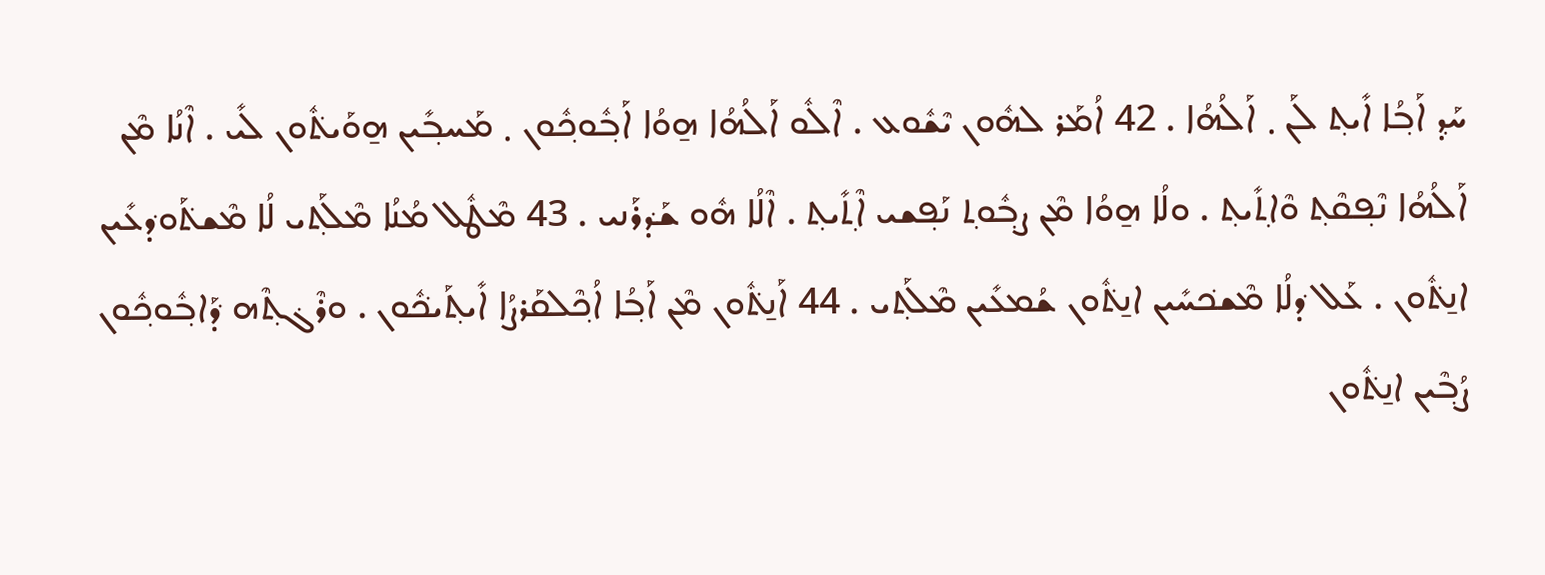ܚܰܕ݂ ܐܰܒ݂ܳܐ ܐܺܝܬ݂ ܠܰܢ ܂ ܐܰܠܳܗܳܐ . 42 ܐܳܡܰܪ ܠܗܽܘܢ ܝܶܫܽܘܥ . ܐܶܠܽܘ ܐܰܠܳܗܳܐ ܗ̱ܘܳܐ ܐܰܒ݂ܽܘܟ݂ܽܘܢ ܂ ܡܰܚܒ݂ܺܝܢ ܗ̱ܘܰܝܬ݁ܽܘܢ ܠܺܝ . ܐܶܢܳܐ ܡܶܢ ܐܰܠܳܗܳܐ ܢܶܦ݂ܩܶܬ݂ ܘܶܐܬ݂ܺܝܬ݂ . ܘܠܳܐ ܗ̱ܘܳܐ ܡܶܢ ܨܒ݂ܽܘܬ݂ ܢܰܦ݂ܫܝ ܐܶܬ݂ܺܝܬ݂ . ܐܶܠܳܐ ܗܽܘ ܫܰܕ݁ܪܰܢܝ . 43 ܡܶܛܽܠ ܡܳܢܳܐ ܡܶܠܰܬ݂ܝ ܠܳܐ ܡܶܫܬ݁ܰܘܕ݁ܥܺܝܢ ܐܢ̱ܬ݁ܽܘܢ . ܥܰܠ ܕ݁ܠܳܐ ܡܶܫܟ݁ܚܺܝܢ ܐܢ̱ܬ݁ܽܘܢ ܫܳܡܥܺܝܢ ܡܶܠܰܬ݂ܝ . 44 ܐܰܢ̱ܬ݁ܽܘܢ ܡܶܢ ܐܰܒ݂ܳܐ ܐܳܟ݂ܶܠܩܰܪܨܳܐ ܐܺܝܬ݂ܰܝܟ݁ܽܘܢ . ܘܪܶܓ݁ܬ݂ܶܗ ܕ݁ܰܐܒ݂ܽܘܟ݂ܽܘܢ ܨܳܒ݂ܶܝܢ ܐܢ̱ܬ݁ܽܘܢ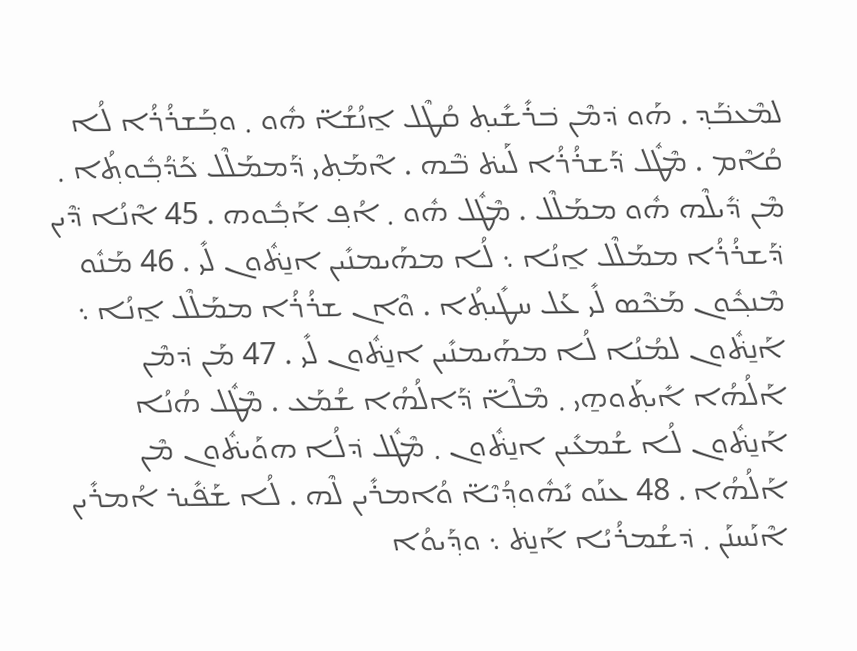ܠܡܶܥܒ݁ܰܕ݂ . ܗܰܘ ܕ݁ܡܶܢ ܒ݁ܪܺܫܺܝܬ݂ ܩܳܛܶܠ ܐ̱ܢܳܫܳܐ̈ ܗܽܘ ܂ ܘܒ݂ܰܫܪܳܪܳܐ ܠܳܐ ܩܳܐܶܡ . ܡܶܛܽܠ ܕ݁ܰܫܪܳܪܳܐ ܠܰܝܬ݁ ܒ݁ܶܗ . ܐܶܡܰܬ݂ܝ ܕ݁ܰܡܡܰܠܶܠ ܟ݁ܰܕ݁ܳܒ݂ܽܘܬ݂ܳܐ ܂ ܡܶܢ ܕ݁ܺܝܠܶܗ ܗܽܘ ܡܡܰܠܶܠ . ܡܶܛܽܠ ܗܽܘ ܂ ܐܳܦ݂ ܐܰܒ݂ܽܘܗ . 45 ܐܶܢܳܐ ܕ݁ܶܝܢ ܕ݁ܰܫܪܳܪܳܐ ܡܡܰܠܶܠ ܐ̱ܢܳܐ ܆ ܠܳܐ ܡܗܰܝܡܢܺܝܢ ܐܢ̱ܬ݁ܽܘܢ ܠܺܝ . 46 ܡܰܢܽܘ ܡܶܢܟ݂ܽܘܢ ܡܰܟ݁ܶܣ ܠܺܝ ܥܰܠ ܚܛܺܝܬ݂ܳܐ . ܘܶܐܢ ܫܪܳܪܳܐ ܡܡܰܠܶܠ ܐ̱ܢܳܐ ܆ ܐܰܢ̱ܬ݁ܽܘܢ ܠܡܳܢܳܐ ܠܳܐ ܡܗܰܝܡܢܺܝܢ ܐܢ̱ܬ݁ܽܘܢ ܠܺܝ . 47 ܡܰܢ ܕ݁ܡܶܢ ܐܰܠܳܗܳܐ ܐܺܝܬ݂ܰܘܗ̱ܝ ܂ ܡܶܠܶܐ̈ ܕ݁ܰܐܠܳܗܳܐ ܫܳܡܰܥ . ܡܶܛܽܠ ܗܳܢܳܐ ܐܰܢ̱ܬ݁ܽܘܢ ܠܳܐ ܫܳܡܥܺܝܢ ܐܢ̱ܬ݁ܽܘܢ ܂ ܡܶܛܽܠ ܕ݁ܠܳܐ ܗܘܰܝܬ݁ܽܘܢ ܡܶܢ ܐܰܠܳܗܳܐ . 48 ܥܢܰܘ ܝܺܗܽܘܕ݂ܳܝܶܐ̈ ܘܳܐܡܪܺܝܢ ܠܶܗ . ܠܳܐ ܫܰܦ݁ܺܝܪ ܐܳܡܪܺܝܢ ܐܶܢܰܚܢܰܢ ܂ ܕ݁ܫܳܡܪܳܝܳܐ ܐܰܢ̱ܬ݁ ܆ ܘܕ݂ܰܝܘܳܐ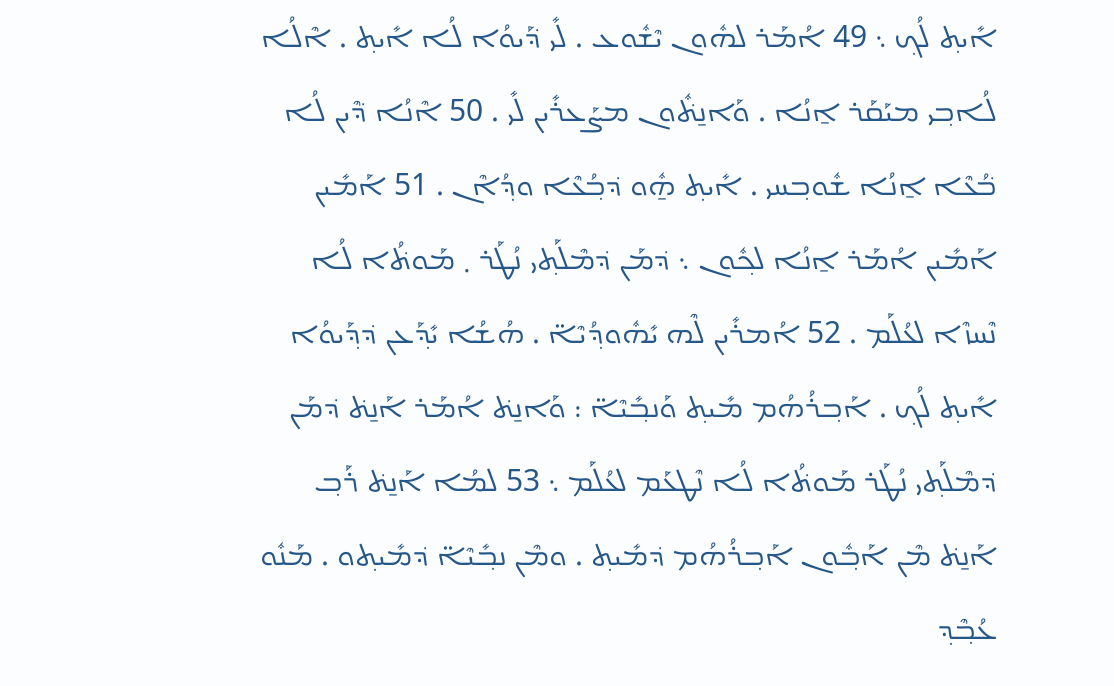ܐܺܝܬ݂ ܠܳܟ݂ ܆ 49 ܐܳܡܰܪ ܠܗܽܘܢ ܝܶܫܽܘܥ . ܠܺܝ ܕ݁ܰܝܘܳܐ ܠܳܐ ܐܺܝܬ݂ . ܐܶܠܳܐ ܠܳܐܒ݂ܝ ܡܝܰܩܰܪ ܐ̱ܢܳܐ . ܘܰܐܢ̱ܬ݁ܽܘܢ ܡܨܰܥܪܺܝܢ ܠܺܝ . 50 ܐܶܢܳܐ ܕ݁ܶܝܢ ܠܳܐ ܒ݁ܳܥܶܐ ܐ̱ܢܳܐ ܫܽܘܒ݂ܚܝ . ܐܺܝܬ݂ ܗ̱ܽܘ ܕ݁ܒ݂ܳܥܶܐ ܘܕ݂ܳܐܶܢ . 51 ܐܰܡܺܝܢ ܐܰܡܺܝܢ ܐܳܡܰܪ ܐ̱ܢܳܐ ܠܟ݂ܽܘܢ ܆ ܕ݁ܡܰܢ ܕ݁ܡܶܠܰܬ݂ܝ ܢܳܛܰܪ ܂ ܡܰܘܬ݁ܳܐ ܠܳܐ ܢܶܚܙܶܐ ܠܥܳܠܰܡ . 52 ܐܳܡܪܺܝܢ ܠܶܗ ܝܺܗܽܘܕ݂ܳܝܶܐ̈ . ܗܳܫܳܐ ܝܺܕ݂ܰܥܢ ܕ݁ܕ݂ܰܝܘܳܐ ܐܺܝܬ݂ ܠܳܟ݂ . ܐܰܒ݂ܪܳܗܳܡ ܡܺܝܬ݂ ܘܰܢܒ݂ܺܝܶܐ̈ : ܘܰܐܢ̱ܬ݁ ܐܳܡܰܪ ܐܰܢ̱ܬ݁ ܕ݁ܡܰܢ ܕ݁ܡܶܠܰܬ݂ܝ ܢܳܛܰܪ ܡܰܘܬ݁ܳܐ ܠܳܐ ܢܶܛܥܰܡ ܠܥܳܠܰܡ ܆ 53 ܠܡܳܐ ܐܰܢ̱ܬ݁ ܪܰܒ݂ ܐܰܢ̱ܬ݁ ܡܶܢ ܐܰܒ݂ܽܘܢ ܐܰܒ݂ܪܳܗܳܡ ܕ݁ܡܺܝܬ݂ . ܘܡܶܢ ܢܒ݂ܺܝܶܐ̈ ܕ݁ܡܺܝܬ݂ܘ . ܡܰܢܽܘ ܥܳܒ݂ܶܕ݂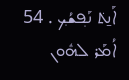ܐܰܢ̱ܬ݁ ܢܰܦ݂ܫܳܟ݂ . 54 ܐܳܡܰܪ ܠܗܽܘܢ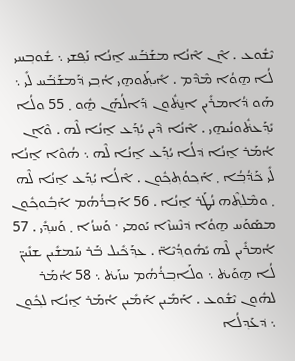ܝܶܫܽܘܥ . ܐܶܢ ܐܶܢܳܐ ܡܫܰܒ݁ܰܚ ܐ̱ܢܳܐ ܢܰܦ݂ܫܝ ܆ ܫܽܘܒ݂ܚܝ ܠܳܐ ܗ̱ܘܳܐ ܡܶܕ݁ܶܡ . ܐܺܝܬ݂ܰܘܗ̱ܝ ܐܳܒ݂ܝ ܕ݁ܰܡܫܰܒ݁ܰܚ ܠܺܝ ܆ ܗܰܘ ܕ݁ܳܐܡܪܺܝܢ ܐܢ̱ܬ݁ܽܘܢ ܕ݁ܰܐܠܳܗܰܢ ܗ̱ܽܘ ܂ 55 ܘܠܳܐ ܝܺܕ݂ܰܥܬ݁ܽܘܢܳܝܗ̱ܝ . ܐܶܢܳܐ ܕ݁ܶܝܢ ܝܳܕ݂ܰܥ ܐ̱ܢܳܐ ܠܶܗ . ܘܶܐܢ ܐܳܡܰܪ ܐ̱ܢܳܐ ܕ݁ܠܳܐ ܝܳܕ݂ܰܥ ܐ̱ܢܳܐ ܠܶܗ ܆ ܗܳܘܶܐ ܐ̱ܢܳܐ ܠܺܝ ܟ݁ܰܕ݁ܳܒ݂ܳܐ ܂ ܐܰܟ݂ܘܳܬ݂ܟ݂ܽܘܢ . ܐܶܠܳܐ ܝܳܕ݂ܰܥ ܐ̱ܢܳܐ ܠܶܗ ܂ ܘܡܶܠܬ݂ܶܗ ܢܳܛܰܪ ܐ̱ܢܳܐ . 56 ܐܰܒ݂ܪܳܗܳܡ ܐܰܒ݂ܽܘܟ݂ܽܘܢ ܡܣܰܘܰܚ ܗ̱ܘܳܐ ܕ݁ܢܶܚܙܶܐ ܝܰܘܡܝ ܁ ܘܰܚܙܳܐ ܂ ܘܰܚܕ݂ܺܝ . 57 ܐܳܡܪܺܝܢ ܠܶܗ ܝܺܗܽܘܕ݂ܳܝܶܐ̈ . ܥܕ݂ܰܟ݁ܺܝܠ ܒ݁ܰܪ ܚܰܡܫܺܝܢ ܫܢܺܝܢ̈ ܠܳܐ ܗ̱ܘܰܝܬ݁ ܆ ܘܠܰܐܒ݂ܪܳܗܳܡ ܚܙܰܝܬ݁ ܆ 58 ܐܳܡܰܪ ܠܗܽܘܢ ܝܶܫܽܘܥ . ܐܰܡܺܝܢ ܐܰܡܺܝܢ ܐܳܡܰܪ ܐ̱ܢܳܐ ܠܟ݂ܽܘܢ ܆ ܕ݁ܥܰܕ݂ܠܳܐ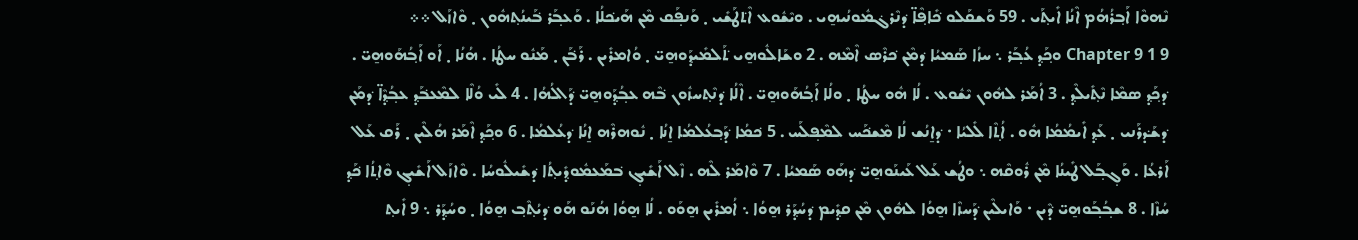ܢܶܗܘܶܐ ܐܰܒ݂ܪܳܗܳܡ ܐܶܢܳܐ ܐܺܝܬ݂ܰܝ . 59 ܘܰܫܩܰܠܘ ܟ݁ܺܐܦ݂ܶܐ̈ ܕ݁ܢܶܪܓ݁ܡܽܘܢܳܝܗ̱ܝ . ܘܝܶܫܽܘܥ ܐܶܬ݁ܛܰܫܺܝ ܂ ܘܰܢܦ݂ܰܩ ܡܶܢ ܗܰܝܟ݁ܠܳܐ . ܘܰܥܒ݂ܰܪ ܒ݁ܰܝܢܳܬ݂ܗܽܘܢ ܂ ܘܶܐܙܰܠ ܀܀
9 Chapter 9 1 ܘܟ݂ܰܕ݂ ܥܳܒ݂ܰܪ ܆ ܚܙܳܐ ܣܰܡܝܳܐ ܕ݁ܡܶܢ ܟ݁ܪܶܣ ܐܶܡܶܗ . 2 ܘܫܰܐܠܽܘܗ̱ܝ ܬ݁ܰܠܡܺܝܕ݂ܰܘܗ̱ܝ̈ ܂ ܘܳܐܡܪܺܝܢ . ܪܰܒ݁ܰܢ ܂ ܡܰܢܽܘ ܚܛܳܐ . ܗܳܢܳܐ ܂ ܐܰܘ ܐܰܒ݂ܳܗܰܘܗ̱ܝ̈ . ܕ݁ܟ݂ܰܕ݂ ܣܡܶܐ ܢܶܬ݂ܺܝܠܶܕ݂ . 3 ܐܳܡܰܪ ܠܗܽܘܢ ܝܶܫܽܘܥ . ܠܳܐ ܗܽܘ ܚܛܳܐ ܂ ܘܠܳܐ ܐܰܒ݂ܳܗܰܘܗ̱ܝ̈ . ܐܶܠܳܐ ܕ݁ܢܶܬ݂ܚܙܽܘܢ ܒ݁ܶܗ ܥܒ݂ܳܕ݂ܰܘܗ̱ܝ̈ ܕ݁ܰܐܠܳܗܳܐ . 4 ܠܺܝ ܘܳܠܶܐ ܠܡܶܥܒ݁ܰܕ݂ ܥܒ݂ܳܕ݂ܶܐ̈ ܕ݁ܡܰܢ ܕ݁ܫܰܕ݁ܪܰܢܝ ܂ ܥܰܕ݂ ܐܺܝܡܳܡܳܐ ܗܽܘ . ܐܳܬ݂ܶܐ ܠܺܠܝܳܐ ܁ ܕ݁ܐ̱ܢܳܫ ܠܳܐ ܡܶܫܟ݁ܰܚ ܠܡܶܦ݂ܠܰܚ . 5 ܟ݁ܡܳܐ ܕ݁ܰܒ݂ܥܳܠܡܳܐ ܐ̱ܢܳܐ ܂ ܢܽܘܗܪܶܗ ܐ̱ܢܳܐ ܕ݁ܥܳܠܡܳܐ . 6 ܘܟ݂ܰܕ݂ ܐܶܡܰܪ ܗܳܠܶܝܢ ܂ ܪܰܩ ܥܰܠ ܐܰܪܥܳܐ . ܘܰܓ݂ܒ݂ܰܠ ܛܺܝܢܳܐ ܡܶܢ ܪܽܘܩܶܗ ܆ ܘܛܳܫ ܥܰܠ ܥܰܝܢܰܘܗ̱ܝ̈ ܕ݁ܗܰܘ ܣܰܡܝܳܐ . 7 ܘܶܐܡܰܪ ܠܶܗ . ܙܶܠ ܐܰܫܺܝܓ݂ ܒ݁ܡܰܥܡܽܘܕ݂ܺܝܬ݂ܳܐ ܕ݁ܫܺܝܠܽܘܚܳܐ . ܘܶܐܙܰܠ ܐܰܫܺܝܓ݂ ܘܶܐܬ݂ܳܐ ܟ݁ܰܕ݂ ܚܳܙܶܐ . 8 ܫܒ݂ܳܒ݂ܰܘܗ̱ܝ̈ ܕ݁ܶܝܢ ܁ ܘܰܐܝܠܶܝܢ ܕ݁ܰܚܙܶܐ ܗ̱ܘܳܐ ܠܗܽܘܢ ܡܶܢ ܩܕ݂ܺܝܡ ܕ݁ܚܳܕ݂ܰܪ ܗ̱ܘܳܐ ܆ ܐܳܡܪܺܝܢ ܗ̱ܘܰܘ . ܠܳܐ ܗ̱ܘܳܐ ܗܳܢܰܘ ܗܰܘ ܕ݁ܝܳܬ݂ܶܒ݂ ܗ̱ܘܳܐ ܂ ܘܚܳܕ݂ܰܪ ܆ 9 ܐܺܝܬ݂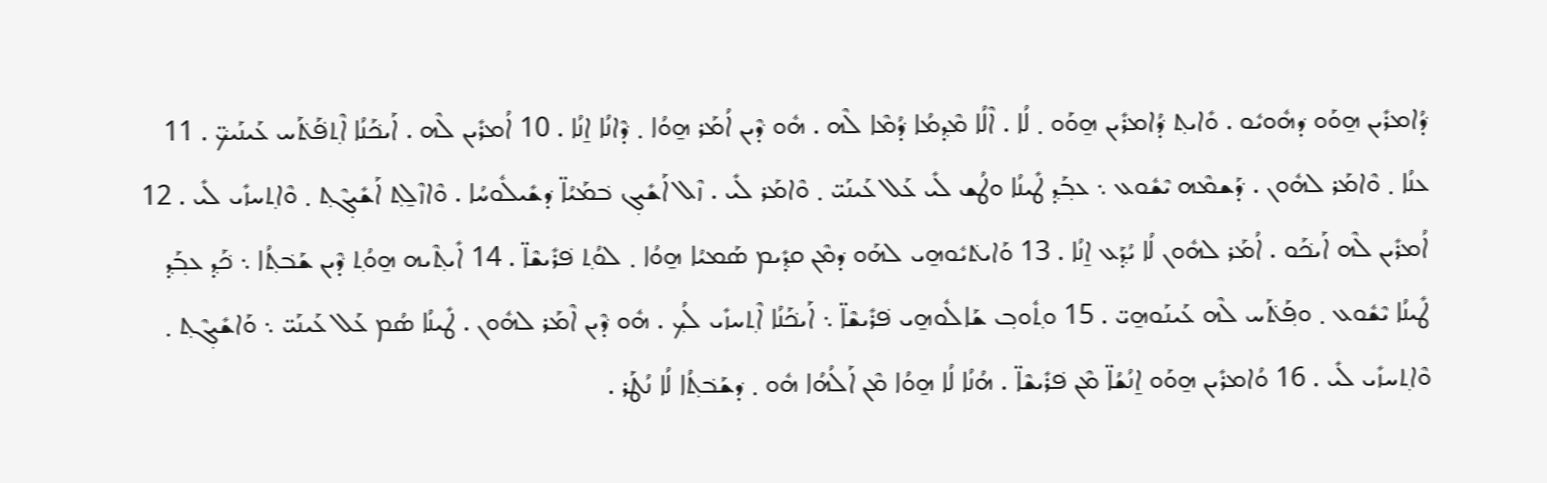ܕ݁ܳܐܡܪܺܝܢ ܗ̱ܘܰܘ ܕ݁ܗܽܘܝܽܘ . ܘܺܐܝܬ݂ ܕ݁ܳܐܡܪܺܝܢ ܗ̱ܘܰܘ ܂ ܠܳܐ . ܐܶܠܳܐ ܡܶܕ݂ܡܳܐ ܕ݁ܳܡܶܐ ܠܶܗ . ܗܽܘ ܕ݁ܶܝܢ ܐܳܡܰܪ ܗ̱ܘܳܐ ܂ ܕ݁ܶܐܢܳܐ ܐ̱ܢܳܐ . 10 ܐܳܡܪܺܝܢ ܠܶܗ . ܐܰܝܟ݁ܰܢܳܐ ܐܶܬ݂ܦ݁ܰܬ݁ܰܚ ܥܰܝܢܰܝܟ݁̈ . 11 ܥܢܳܐ ܂ ܘܶܐܡܰܪ ܠܗܽܘܢ . ܕ݁ܰܫܡܶܗ ܝܶܫܽܘܥ ܆ ܥܒ݂ܰܕ݂ ܛܺܝܢܳܐ ܘܛܳܫ ܠܺܝ ܥܰܠ ܥܰܝܢܰܝ̈ ܂ ܘܶܐܡܰܪ ܠܺܝ . ܙܶܠ ܐܰܫܺܝܓ݂ ܒ݁ܡܰܝܳܐ̈ ܕ݁ܫܺܝܠܽܘܚܳܐ . ܘܶܐܙܶܠ̱ܬ݂ ܐܰܫܺܝܓ݂ܶܬ݂ ܂ ܘܶܐܬ݂ܚܙܺܝ ܠܺܝ . 12 ܐܳܡܪܺܝܢ ܠܶܗ ܐܰܝܟ݁ܰܘ . ܐܳܡܰܪ ܠܗܽܘܢ ܠܳܐ ܝܳܕ݂ܰܥ ܐ̱ܢܳܐ . 13 ܘܰܐܝܬ݁ܝܽܘܗ̱ܝ ܠܗܰܘ ܕ݁ܡܶܢ ܩܕ݂ܺܝܡ ܣܰܡܝܳܐ ܗ̱ܘܳܐ ܂ ܠܘܳܬ݂ ܦ݁ܪܺܝܫܶܐ̈ . 14 ܐܺܝܬ݂ܶܝܗ ܗ̱ܘܳܬ݂ ܕ݁ܶܝܢ ܫܰܒ݁ܬ݂ܳܐ ܆ ܟ݁ܰܕ݂ ܥܒ݂ܰܕ݂ ܛܺܝܢܳܐ ܝܶܫܽܘܥ ܂ ܘܦ݂ܰܬ݁ܰܚ ܠܶܗ ܥܰܝܢܰܘܗ̱ܝ̈ . 15 ܘܬ݂ܽܘܒ݂ ܫܰܐܠܽܘܗ̱ܝ ܦ݁ܪܺܝܫܶܐ̈ ܆ ܐܰܝܟ݁ܰܢܳܐ ܐܶܬ݂ܚܙܺܝ ܠܳܟ݂ . ܗܽܘ ܕ݁ܶܝܢ ܐܶܡܰܪ ܠܗܽܘܢ . ܛܺܝܢܳܐ ܣܳܡ ܥܰܠ ܥܰܝܢܰܝ̈ ܆ ܘܰܐܫܺܝܓ݂ܶܬ݂ ܂ ܘܶܐܬ݂ܚܙܺܝ ܠܺܝ . 16 ܘܳܐܡܪܺܝܢ ܗ̱ܘܰܘ ܐ̱ܢܳܫܳܐ̈ ܡܶܢ ܦ݁ܪܺܝܫܶܐ̈ . ܗܳܢܳܐ ܠܳܐ ܗ̱ܘܳܐ ܡܶܢ ܐܰܠܳܗܳܐ ܗܽܘ ܂ ܕ݁ܫܰܒ݁ܬ݂ܳܐ ܠܳܐ ܢܳܛܰܪ .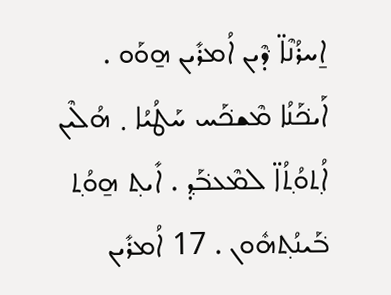ܐ̱ܚܪܳܢܶܐ̈ ܕ݁ܶܝܢ ܐܳܡܪܺܝܢ ܗ̱ܘܰܘ . ܐܰܝܟ݁ܰܢܳܐ ܡܶܫܟ݁ܰܚ ܚܰܛܳܝܳܐ ܂ ܗܳܠܶܝܢ ܐܳܬ݂ܘܳܬ݂ܳܐ̈ ܠܡܶܥܒ݁ܰܕ݂ . ܐܺܝܬ݂ ܗ̱ܘܳܬ݂ ܒ݁ܰܝܢܳܬ݂ܗܽܘܢ . 17 ܐܳܡܪܺܝܢ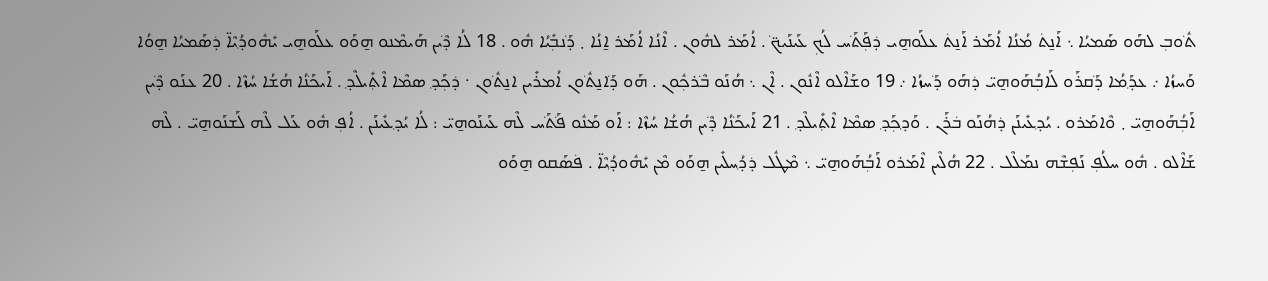ܬ݁ܽܘܒ݂ ܠܗܰܘ ܣܰܡܝܳܐ ܆ ܐܰܢ̱ܬ݁ ܡܳܢܳܐ ܐܳܡܰܪ ܐܰܢ̱ܬ݁ ܥܠܰܘܗ̱ܝ ܕ݁ܦ݂ܰܬ݁ܰܚ ܠܳܟ݂ ܥܰܝܢܰܝܟ݁̈ . ܐܳܡܰܪ ܠܗܽܘܢ . ܐܶܢܳܐ ܐܳܡܰܪ ܐ̱ܢܳܐ ܂ ܕ݁ܰܢܒ݂ܺܝܳܐ ܗܽܘ . 18 ܠܳܐ ܕ݁ܶܝܢ ܗܰܝܡܶܢܘ ܗ̱ܘܰܘ ܥܠܰܘܗ̱ܝ ܝܺܗܽܘܕ݂ܳܝܶܐ̈ ܕ݁ܣܰܡܝܳܐ ܗ̱ܘܳܐ ܘܰܚܙܳܐ ܇ ܥܕ݂ܰܡܳܐ ܕ݁ܰܩܪܰܘ ܠܰܐܒ݂ܳܗܰܘܗ̱ܝ̈ ܕ݁ܗܰܘ ܕ݁ܰܚܙܳܐ ܇ 19 ܘܫܰܐܶܠܘ ܐܶܢܽܘܢ . ܐܶܢ ܆ ܗܳܢܰܘ ܒ݁ܶܪܟ݂ܽܘܢ . ܗܰܘ ܕ݁ܰܐܢ̱ܬ݁ܽܘܢ ܐܳܡܪܺܝܢ ܐܢ̱ܬ݁ܽܘܢ ܁ ܕ݁ܟ݂ܰܕ݂ ܣܡܶܐ ܐܶܬ݂ܺܝܠܶܕ݂ . ܐܰܝܟ݁ܰܢܳܐ ܗܳܫܳܐ ܚܳܙܶܐ . 20 ܥܢܰܘ ܕ݁ܶܝܢ ܐܰܒ݂ܳܗܰܘܗ̱ܝ̈ ܂ ܘܶܐܡܰܪܘ . ܝܳܕ݂ܥܺܝܢܰܢ ܕ݁ܗܳܢܰܘ ܒ݁ܪܰܢ . ܘܰܕ݂ܟ݂ܰܕ݂ ܣܡܶܐ ܐܶܬ݂ܺܝܠܶܕ݂ . 21 ܐܰܝܟ݁ܰܢܳܐ ܕ݁ܶܝܢ ܗܳܫܳܐ ܚܳܙܶܐ : ܐܰܘ ܡܰܢܽܘ ܦ݁ܰܬ݁ܰܚ ܠܶܗ ܥܰܝܢܰܘܗ̱ܝ̈ : ܠܳܐ ܝܳܕ݂ܥܺܝܢܰܢ . ܐܳܦ݂ ܗܽܘ ܥܰܠ ܠܶܗ ܠܰܫܢܰܘܗ̱ܝ̈ . ܠܶܗ ܫܰܐܶܠܘ . ܗܽܘ ܚܠܳܦ݂ ܢܰܦ݂ܫܶܗ ܢܡܰܠܶܠ . 22 ܗܳܠܶܝܢ ܐܶܡܰܪܘ ܐܰܒ݂ܳܗܰܘܗ̱ܝ̈ ܆ ܡܶܛܽܠ ܕ݁ܕ݂ܳܚܠܺܝܢ ܗ̱ܘܰܘ ܡܶܢ ܝܺܗܽܘܕ݂ܳܝܶܐ̈ . ܦ݁ܣܰܩܘ ܗ̱ܘܰܘ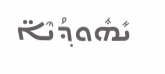ܝܺܗܽܘܕ݂ܳܝܶܐ̈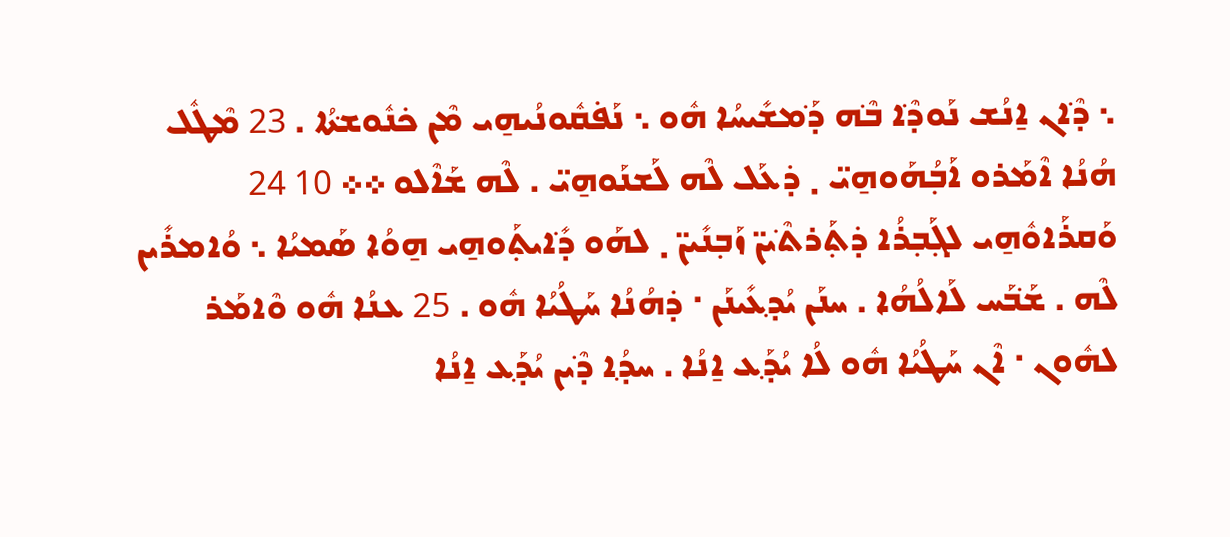܆ ܕ݁ܶܐܢ ܐ̱ܢܳܫ ܢܰܘܕ݁ܶܐ ܒ݁ܶܗ ܕ݁ܰܡܫܺܝܚܳܐ ܗܽܘ ܆ ܢܰܦ݁ܩܽܘܢܳܝܗ̱ܝ ܡܶܢ ܟ݁ܢܽܘܫܬ݁ܳܐ . 23 ܡܶܛܽܠ ܗܳܢܳܐ ܐܶܡܰܪܘ ܐܰܒ݂ܳܗܰܘܗ̱ܝ̈ ܂ ܕ݁ܥܰܠ ܠܶܗ ܠܰܫܢܰܘܗ̱ܝ̈ . ܠܶܗ ܫܰܐܶܠܘ ܀܀ 10 24 ܘܰܩܪܰܐܘܽܗ̱ܝ ܠܓ݂ܰܒ݂ܪܳܐ ܕ݁ܬ݂ܰܪܬ݁ܶܝܢ̈ ܙܰܒ݂ܢܺܝܢ̈ ܂ ܠܗܰܘ ܕ݁ܺܐܝܬ݂ܰܘܗ̱ܝ ܗ̱ܘܳܐ ܣܰܡܝܳܐ ܆ ܘܳܐܡܪܺܝܢ ܠܶܗ . ܫܰܒ݁ܰܚ ܠܰܐܠܳܗܳܐ . ܚܢܰܢ ܝܳܕ݂ܥܺܝܢܰܢ ܁ ܕ݁ܗܳܢܳܐ ܚܰܛܳܝܳܐ ܗܽܘ . 25 ܥܢܳܐ ܗܽܘ ܘܶܐܡܰܪ ܠܗܽܘܢ ܁ ܐܶܢ ܚܰܛܳܝܳܐ ܗܽܘ ܠܳܐ ܝܳܕ݂ܰܥ ܐ̱ܢܳܐ . ܚܕ݂ܳܐ ܕ݁ܶܝܢ ܝܳܕ݂ܰܥ ܐ̱ܢܳܐ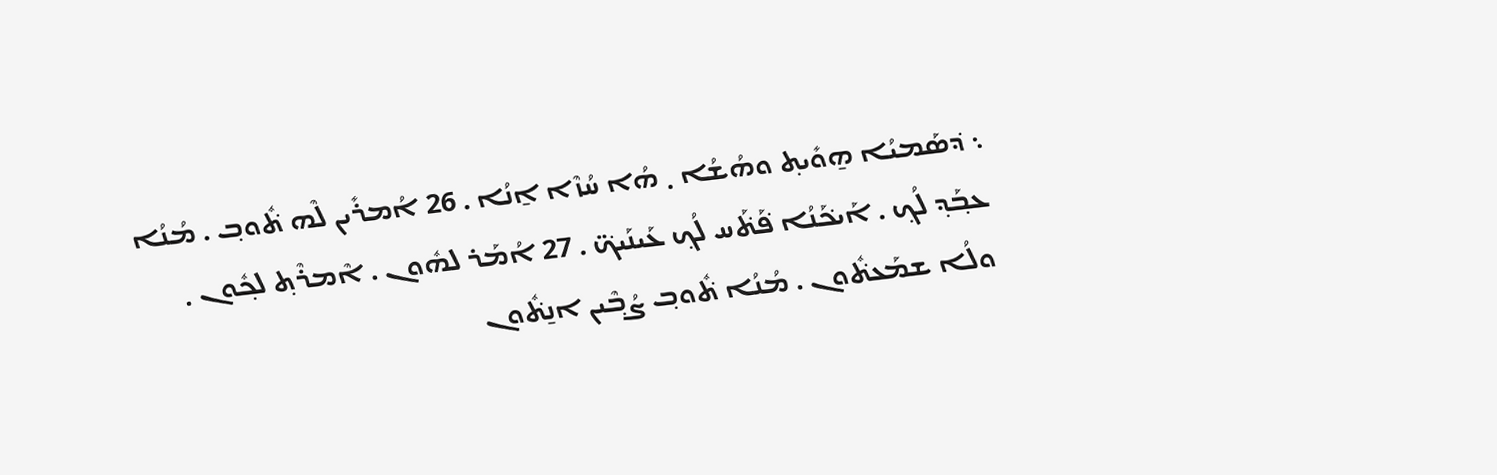܆ ܕ݁ܣܰܡܝܳܐ ܗ̱ܘܺܝܬ݂ ܘܗܳܫܳܐ ܂ ܗܳܐ ܚܳܙܶܐ ܐ̱ܢܳܐ . 26 ܐܳܡܪܺܝܢ ܠܶܗ ܬ݁ܽܘܒ݂ . ܡܳܢܳܐ ܥܒ݂ܰܕ݂ ܠܳܟ݂ . ܐܰܝܟ݁ܰܢܳܐ ܦ݁ܰܬ݁ܰܚ ܠܳܟ݂ ܥܰܝܢܰܝܟ݁̈ . 27 ܐܳܡܰܪ ܠܗܽܘܢ . ܐܶܡܪܶܬ݂ ܠܟ݂ܽܘܢ ܂ ܘܠܳܐ ܫܡܰܥܬ݁ܽܘܢ . ܡܳܢܳܐ ܬ݁ܽܘܒ݂ ܨܳܒ݂ܶܝܢ ܐܢ̱ܬ݁ܽܘܢ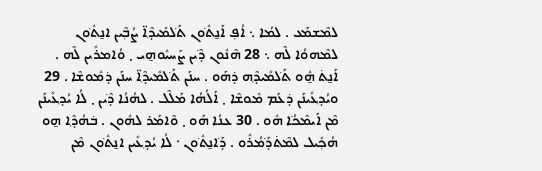ܠܡܶܫܡܰܥ . ܠܡܳܐ ܆ ܐܳܦ݂ ܐܰܢ̱ܬ݁ܽܘܢ ܬ݁ܰܠܡܺܝܕ݂ܶܐ̈ ܨܳܒ݂ܶܝܢ ܐܢ̱ܬ݁ܽܘܢ ܠܡܶܗܘܳܐ ܠܶܗ ܆ 28 ܗܶܢܽܘܢ ܕ݁ܶܝܢ ܨܰܚܝܽܘܗ̱ܝ ܂ ܘܳܐܡܪܺܝܢ ܠܶܗ . ܐܰܢ̱ܬ݁ ܗ̱ܽܘ ܬ݁ܰܠܡܺܝܕ݂ܶܗ ܕ݁ܗܰܘ . ܚܢܰܢ ܬ݁ܰܠܡܺܝܕ݂ܶܐ̈ ܚܢܰܢ ܕ݁ܡܽܘܫܶܐ . 29 ܘܝܳܕ݂ܥܺܝܢܰܢ ܕ݁ܥܰܡ ܡܽܘܫܶܐ ܂ ܐܰܠܳܗܳܐ ܡܰܠܶܠ . ܠܗܳܢܳܐ ܕ݁ܶܝܢ ܂ ܠܳܐ ܝܳܕ݂ܥܺܝܢܰܢ ܡܶܢ ܐܰܝܡܶܟ݁ܳܐ ܗܽܘ . 30 ܥܢܳܐ ܗܰܘ ܂ ܘܶܐܡܰܪ ܠܗܽܘܢ . ܒ݁ܗܳܕ݂ܶܐ ܗ̱ܘ ܗܳܟ݂ܺܝܠ ܠܡܶܬ݁ܕ݁ܰܡܳܪܽܘ . ܕ݁ܰܐܢ̱ܬ݁ܽܘܢ ܁ ܠܳܐ ܝܳܕ݂ܥܺܝܢ ܐܢ̱ܬ݁ܽܘܢ ܡܶܢ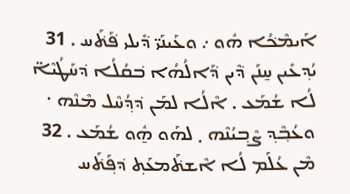ܐܰܝܡܶܟ݁ܳܐ ܗܽܘ ܇ ܘܥܰܝܢܰܝ̈ ܕ݁ܺܝܠܝ ܦ݁ܰܬ݁ܰܚ . 31 ܝܳܕ݂ܥܺܝܢ ܚ̱ܢܰܢ ܕ݁ܶܝܢ ܕ݁ܰܐܠܳܗܳܐ ܒ݁ܩܳܠܳܐ ܕ݁ܚܰܛܳܝܶܐ̈ ܠܳܐ ܫܳܡܰܥ . ܐܶܠܳܐ ܠܡܰܢ ܕ݁ܕ݂ܳܚܶܠ ܡܶܢܶܗ ܁ ܘܥܳܒ݂ܶܕ݂ ܨܶܒ݂ܝܳܢܶܗ ܂ ܠܗܰܘ ܗ̱ܽܘ ܫܳܡܰܥ . 32 ܡܶܢ ܥܳܠܰܡ ܠܳܐ ܐܶܫܬ݁ܰܡܥܰܬ݂ ܕ݁ܦ݂ܰܬ݁ܰܚ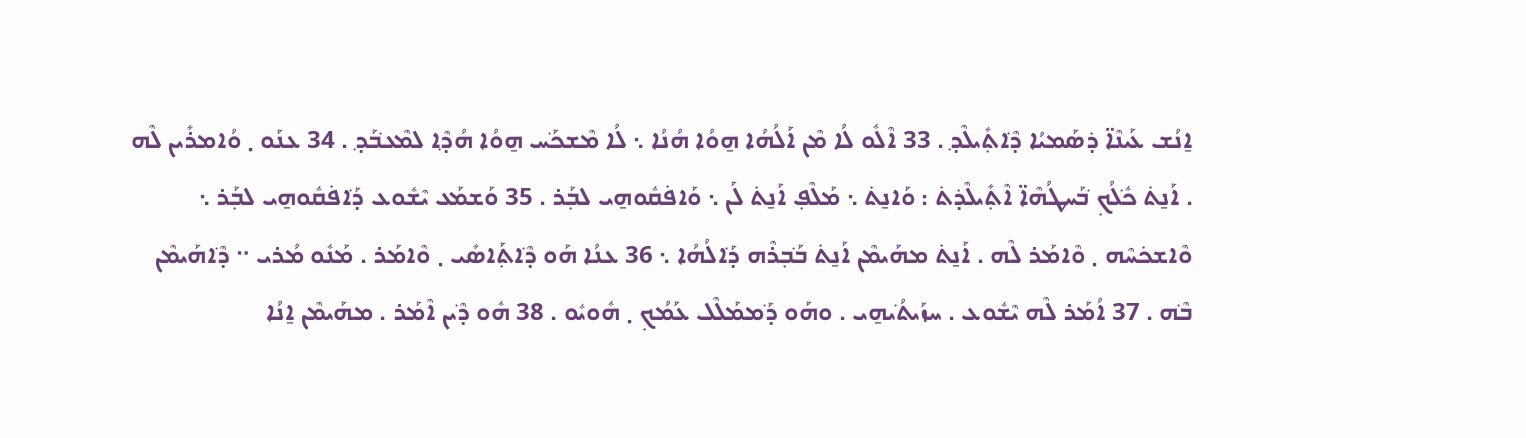ܐ̱ܢܳܫ ܥܰܝܢܶܐ̈ ܕ݁ܣܰܡܝܳܐ ܕ݁ܶܐܬ݂ܺܝܠܶܕ݂ . 33 ܐܶܠܽܘ ܠܳܐ ܡܶܢ ܐܰܠܳܗܳܐ ܗ̱ܘܳܐ ܗܳܢܳܐ ܆ ܠܳܐ ܡܶܫܟ݁ܰܚ ܗ̱ܘܳܐ ܗܳܕ݂ܶܐ ܠܡܶܥܒ݁ܰܕ݂ . 34 ܥܢܰܘ ܂ ܘܳܐܡܪܺܝܢ ܠܶܗ . ܐܰܢ̱ܬ݁ ܟ݁ܽܠܳܟ݂ ܒ݁ܰܚܛܳܗܶܐ̈ ܐܶܬ݂ܺܝܠܶܕ݁ܬ݁ : ܘܰܐܢ̱ܬ݁ ܆ ܡܰܠܶܦ݂ ܐܰܢ̱ܬ݁ ܠܰܢ ܆ ܘܰܐܦ݁ܩܽܘܗ̱ܝ ܠܒ݂ܰܪ . 35 ܘܰܫܡܰܥ ܝܶܫܽܘܥ ܕ݁ܰܐܦ݁ܩܽܘܗ̱ܝ ܠܒ݂ܰܪ ܆ ܘܶܐܫܟ݁ܚܶܗ ܂ ܘܶܐܡܰܪ ܠܶܗ . ܐܰܢ̱ܬ݁ ܡܗܰܝܡܶܢ ܐܰܢ̱ܬ݁ ܒ݁ܰܒ݂ܪܶܗ ܕ݁ܰܐܠܳܗܳܐ ܆ 36 ܥܢܳܐ ܗܰܘ ܕ݁ܶܐܬ݂ܰܐܣܺܝ ܂ ܘܶܐܡܰܪ . ܡܰܢܽܘ ܡܳܪܝ ܅ ܕ݁ܶܐܗܰܝܡܶܢ ܒ݁ܶܗ . 37 ܐܳܡܰܪ ܠܶܗ ܝܶܫܽܘܥ . ܚܙܰܝܬ݁ܳܝܗ̱ܝ . ܘܗܰܘ ܕ݁ܰܡܡܰܠܶܠ ܥܰܡܳܟ݂ ܂ ܗܽܘܝܽܘ . 38 ܗܽܘ ܕ݁ܶܝܢ ܐܶܡܰܪ . ܡܗܰܝܡܶܢ ܐ̱ܢܳܐ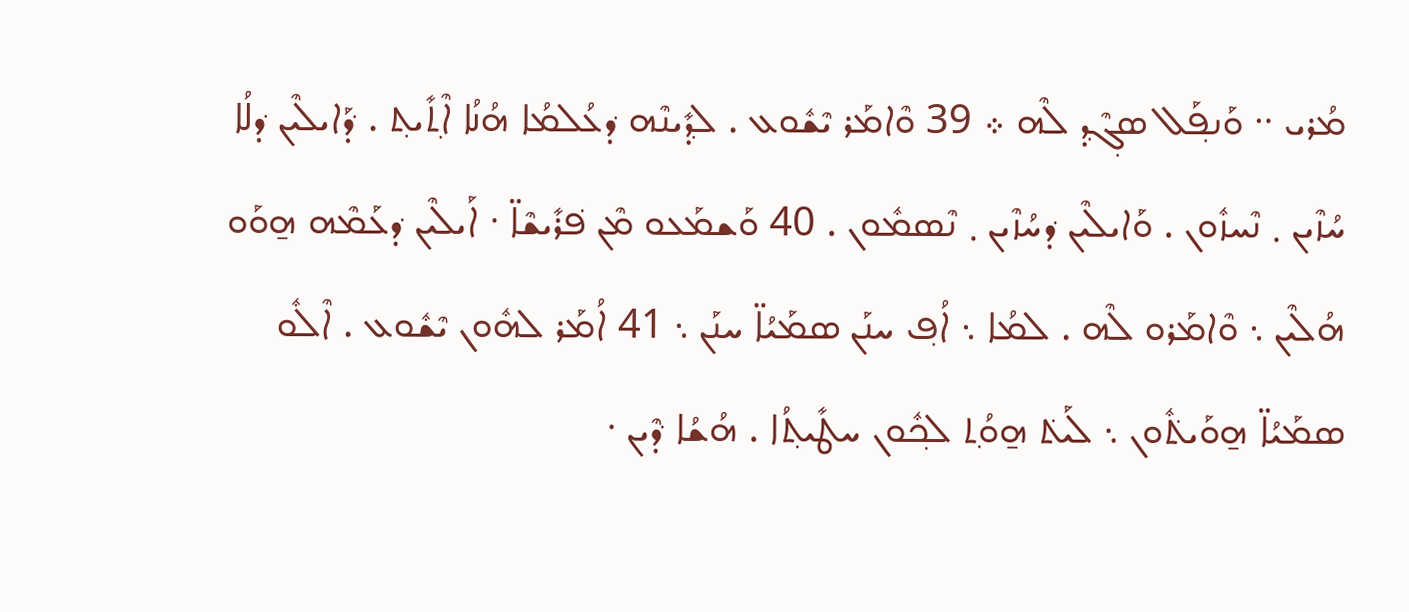ܡܳܪܝ ܅ ܘܰܢܦ݂ܰܠ ܣܓ݂ܶܕ݂ ܠܶܗ ܀ 39 ܘܶܐܡܰܪ ܝܶܫܽܘܥ . ܠܕ݂ܺܝܢܶܗ ܕ݁ܥܳܠܡܳܐ ܗܳܢܳܐ ܐܶܬ݂ܺܝܬ݂ . ܕ݁ܰܐܝܠܶܝܢ ܕ݁ܠܳܐ ܚܳܙܶܝܢ ܂ ܢܶܚܙܽܘܢ . ܘܰܐܝܠܶܝܢ ܕ݁ܚܳܙܶܝܢ ܂ ܢܶܣܡܽܘܢ . 40 ܘܰܫܡܰܥܘ ܡܶܢ ܦ݁ܪܺܝܫܶܐ̈ ܁ ܐܰܝܠܶܝܢ ܕ݁ܥܰܡܶܗ ܗ̱ܘܰܘ ܗܳܠܶܝܢ ܆ ܘܶܐܡܰܪܘ ܠܶܗ . ܠܡܳܐ ܆ ܐܳܦ݂ ܚܢܰܢ ܣܡܰܝܳܐ̈ ܚܢܰܢ ܆ 41 ܐܳܡܰܪ ܠܗܽܘܢ ܝܶܫܽܘܥ . ܐܶܠܽܘ ܣܡܰܝܳܐ̈ ܗ̱ܘܰܝܬ݁ܽܘܢ ܆ ܠܰܝܬ݁ ܗ̱ܘܳܬ݂ ܠܟ݂ܽܘܢ ܚܛܺܝܬ݂ܳܐ . ܗܳܫܳܐ ܕ݁ܶܝܢ ܁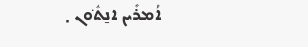ܐܳܡܪܺܝܢ ܐܢ̱ܬ݁ܽܘܢ ܂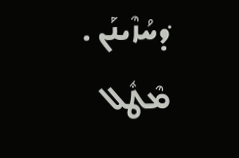ܕ݁ܚܳܙܶܝܢܰܢ . ܡܶܛܽܠ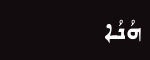ܗܳܢܳܐ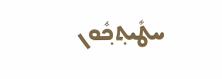ܚܛܺܝܬ݂ܟ݂ܽܘܢ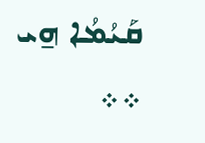ܩܰܝܳܡܳܐ ܗ̱ܝ ܀܀